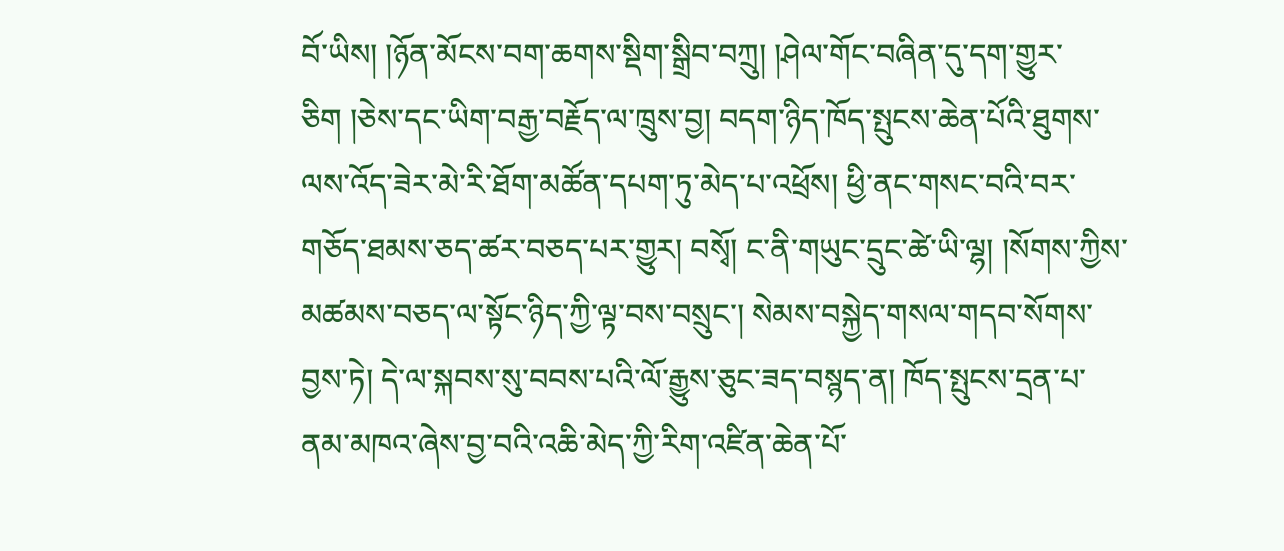བོ་ཡིས། །ཉོན་མོངས་བག་ཆགས་སྡིག་སྒྲིབ་བཀྲུ། །ཤེལ་གོང་བཞིན་དུ་དག་གྱུར་ཅིག །ཅེས་དང་ཡིག་བརྒྱ་བརྗོད་ལ་ཁྲུས་བྱ། བདག་ཉིད་ཁོད་སྤུངས་ཆེན་པོའི་ཐུགས་ལས་འོད་ཟེར་མེ་རི་ཐོག་མཚོན་དཔག་ཏུ་མེད་པ་འཕྲོས། ཕྱི་ནང་གསང་བའི་བར་གཅོད་ཐམས་ཅད་ཚར་བཅད་པར་གྱུར། བསྭོ། ང་ནི་གཡུང་དྲུང་ཚེ་ཡི་ལྷ། །སོགས་ཀྱིས་མཚམས་བཅད་ལ་སྟོང་ཉིད་ཀྱི་ལྟ་བས་བསྲུང་། སེམས་བསྐྱེད་གསལ་གདབ་སོགས་བྱས་ཏེ། དེ་ལ་སྐབས་སུ་བབས་པའི་ལོ་རྒྱུས་ཅུང་ཟད་བསྙད་ན། ཁོད་སྤུངས་དྲན་པ་ནམ་མཁའ་ཞེས་བྱ་བའི་འཆི་མེད་ཀྱི་རིག་འཛིན་ཆེན་པོ་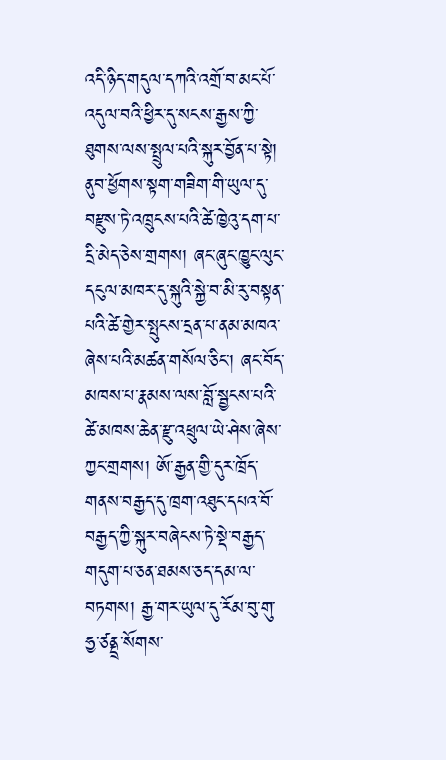འདི་ཉིད་གདུལ་དཀའི་འགྲོ་བ་མང་པོ་འདུལ་བའི་ཕྱིར་དུ་སངས་རྒྱས་ཀྱི་ཐུགས་ལས་སྤྲུལ་པའི་སྐུར་བྱོན་པ་སྟེ། ནུབ་ཕྱོགས་སྟག་གཟིག་གི་ཡུལ་དུ་བརྫུས་ཏེ་འཁྲུངས་པའི་ཚེ་ཁྱེའུ་དག་པ་དྲི་མེད་ཅེས་གྲགས། ཞང་ཞུང་ཁྱུང་ལུང་དངུལ་མཁར་དུ་སྐུའི་སྐྱེ་བ་མི་རུ་བསྟན་པའི་ཚེ་གྱེར་སྤུངས་དྲན་པ་ནམ་མཁའ་ཞེས་པའི་མཚན་གསོལ་ཅིང་། ཞང་བོད་མཁས་པ་རྣམས་ལས་བློ་སྦྱངས་པའི་ཚེ་མཁས་ཆེན་རྫུ་འཕྲུལ་ཡེ་ཤེས་ཞེས་ཀྱང་གྲགས། ཨོ་རྒྱན་གྱི་དུར་ཁྲོད་གནས་བརྒྱད་དུ་ཁྲག་འཐུང་དཔའ་བོ་བརྒྱད་ཀྱི་སྐུར་བཞེངས་ཏེ་སྡེ་བརྒྱད་གདུག་པ་ཅན་ཐམས་ཅད་དམ་ལ་བཏགས། རྒྱ་གར་ཡུལ་དུ་རོམ་བུ་གུ་ཧྱ་ཙནྡྲ་སོགས་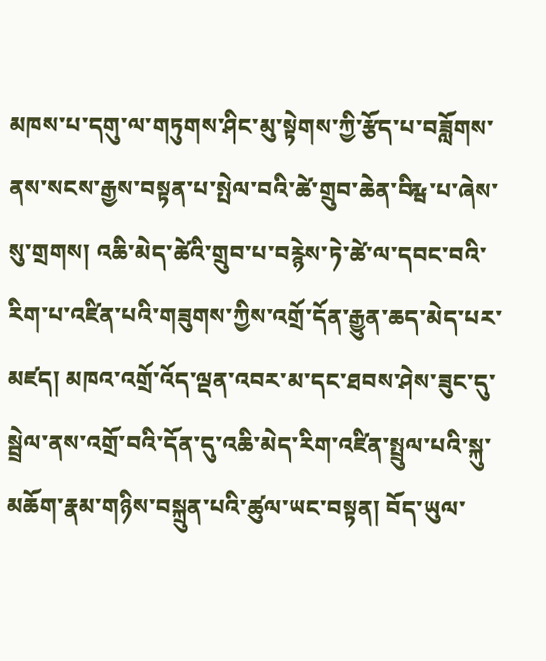མཁས་པ་དགུ་ལ་གཏུགས་ཤིང་མུ་སྟེགས་ཀྱི་རྩོད་པ་བཟློགས་ནས་སངས་རྒྱས་བསྟན་པ་སྤེལ་བའི་ཚེ་གྲུབ་ཆེན་བིརྺ་པ་ཞེས་སུ་གྲགས། འཆི་མེད་ཚེའི་གྲུབ་པ་བརྙེས་ཏེ་ཚེ་ལ་དབང་བའི་རིག་པ་འཛིན་པའི་གཟུགས་ཀྱིས་འགྲོ་དོན་རྒྱུན་ཆད་མེད་པར་མཛད། མཁའ་འགྲོ་འོད་ལྡན་འབར་མ་དང་ཐབས་ཤེས་ཟུང་དུ་སྦྲེལ་ནས་འགྲོ་བའི་དོན་དུ་འཆི་མེད་རིག་འཛིན་སྤྲུལ་པའི་སྐུ་མཆོག་རྣམ་གཉིས་བསྐྲུན་པའི་ཚུལ་ཡང་བསྟན། བོད་ཡུལ་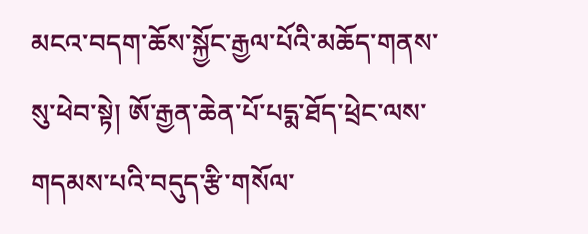མངའ་བདག་ཆོས་སྐྱོང་རྒྱལ་པོའི་མཆོད་གནས་སུ་ཕེབ་སྟེ། ཨོ་རྒྱན་ཆེན་པོ་པདྨ་ཐོད་ཕྲེང་ལས་གདམས་པའི་བདུད་རྩི་གསོལ་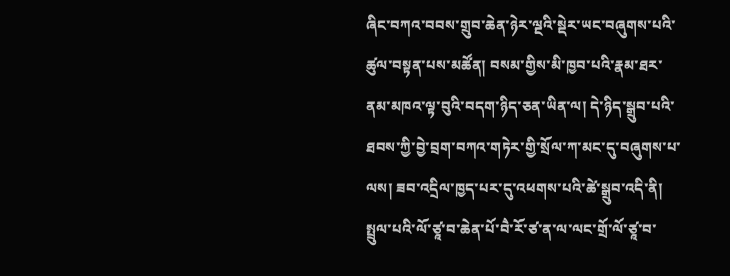ཞིང་བཀའ་བབས་གྲུབ་ཆེན་ཉེར་ལྔའི་སྡེར་ཡང་བཞུགས་པའི་ཚུལ་བསྟན་པས་མཚོན། བསམ་གྱིས་མི་ཁྱབ་པའི་རྣམ་ཐར་ནམ་མཁའ་ལྟ་བུའི་བདག་ཉིད་ཅན་ཡིན་ལ། དེ་ཉིད་སྒྲུབ་པའི་ཐབས་ཀྱི་བྱེ་བྲག་བཀའ་གཏེར་གྱི་སྲོལ་ཀ་མང་དུ་བཞུགས་པ་ལས། ཟབ་འདྲིལ་ཁྱད་པར་དུ་འཕགས་པའི་ཚེ་སྒྲུབ་འདི་ནི། སྤྲུལ་པའི་ལོ་ཙཱ་བ་ཆེན་པོ་བཻ་རོ་ཙ་ན་ལ་ལང་གྲོ་ལོ་ཙཱ་བ་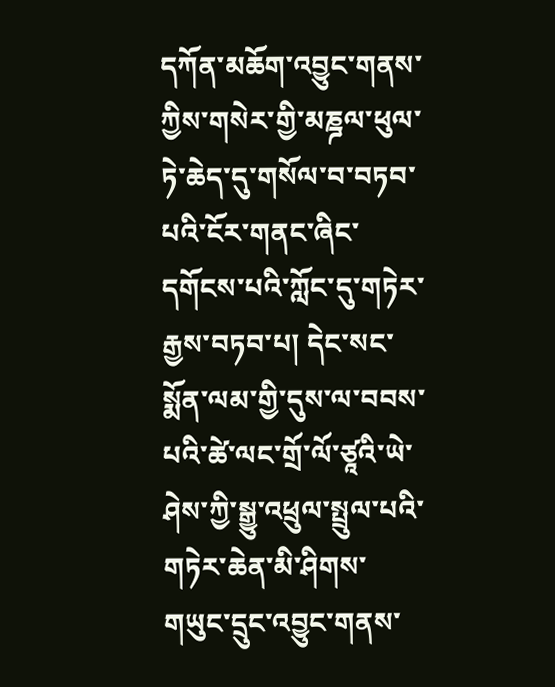དཀོན་མཆོག་འབྱུང་གནས་ཀྱིས་གསེར་གྱི་མཎྜལ་ཕུལ་ཏེ་ཆེད་དུ་གསོལ་བ་བཏབ་པའི་ངོར་གནང་ཞིང་དགོངས་པའི་ཀློང་དུ་གཏེར་རྒྱས་བཏབ་པ། དེང་སང་སྨོན་ལམ་གྱི་དུས་ལ་བབས་པའི་ཚེ་ལང་གྲོ་ལོ་ཙཱའི་ཡེ་ཤེས་ཀྱི་སྒྱུ་འཕྲུལ་སྤྲུལ་པའི་གཏེར་ཆེན་མི་ཤིགས་གཡུང་དྲུང་འབྱུང་གནས་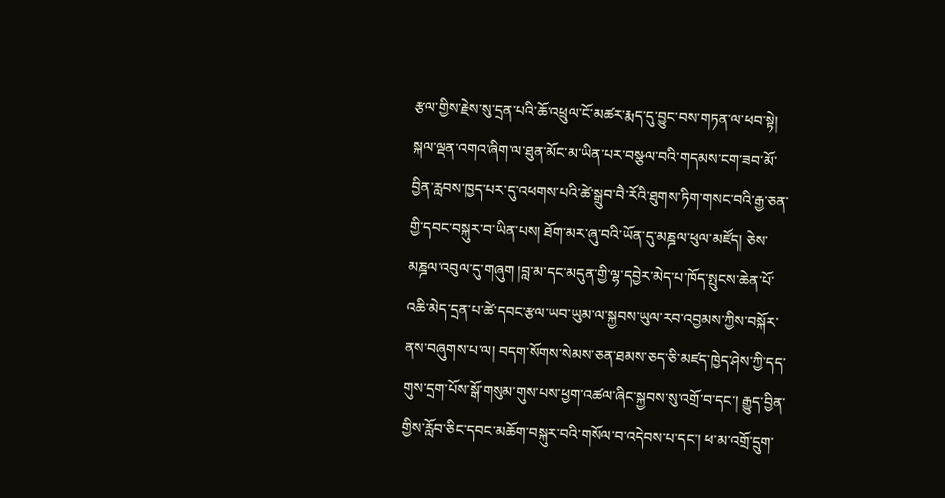རྩལ་གྱིས་རྗེས་སུ་དྲན་པའི་ཆོ་འཕྲུལ་ངོ་མཚར་རྨད་དུ་བྱུང་བས་གཏན་ལ་ཕབ་སྟེ། སྐལ་ལྡན་འགའ་ཞིག་ལ་ཐུན་མོང་མ་ཡིན་པར་བསྩལ་བའི་གདམས་ངག་ཟབ་མོ་བྱིན་རླབས་ཁྱད་པར་དུ་འཕགས་པའི་ཚེ་སྒྲུབ་བཻ་རོའི་ཐུགས་ཏིག་གསང་བའི་རྒྱ་ཅན་གྱི་དབང་བསྐུར་བ་ཡིན་པས། ཐོག་མར་ཞུ་བའི་ཡོན་དུ་མཎྜལ་ཕུལ་མཛོད། ཅེས་མཎྜལ་འབུལ་དུ་གཞུག །བླ་མ་དང་མདུན་གྱི་ལྷ་དབྱེར་མེད་པ་ཁོད་སྤུངས་ཆེན་པོ་འཆི་མེད་དྲན་པ་ཚེ་དབང་རྩལ་ཡབ་ཡུམ་ལ་སྐྱབས་ཡུལ་རབ་འབྱམས་ཀྱིས་བསྐོར་ནས་བཞུགས་པ་ལ། བདག་སོགས་སེམས་ཅན་ཐམས་ཅད་ཅི་མཛད་ཁྱེད་ཤེས་ཀྱི་དད་གུས་དྲག་པོས་སྒོ་གསུམ་གུས་པས་ཕྱག་འཚལ་ཞིང་སྐྱབས་སུ་འགྲོ་བ་དང་། རྒྱུད་བྱིན་གྱིས་རློབ་ཅིང་དབང་མཆོག་བསྐུར་བའི་གསོལ་བ་འདེབས་པ་དང་། ཕ་མ་འགྲོ་དྲུག་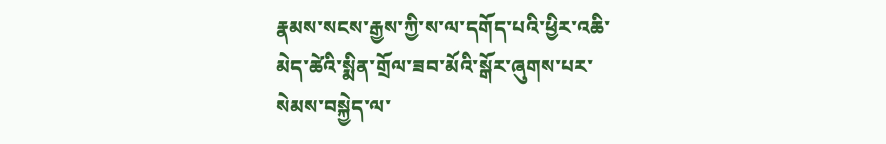རྣམས་སངས་རྒྱས་ཀྱི་ས་ལ་དགོད་པའི་ཕྱིར་འཆི་མེད་ཚེའི་སྨིན་གྲོལ་ཟབ་མོའི་སྒོར་ཞུགས་པར་སེམས་བསྐྱེད་ལ་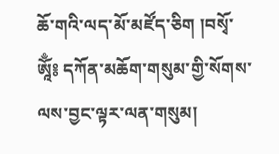ཆོ་གའི་ལད་མོ་མཛོད་ཅིག །བསྭོ་ཨཱོྃ༔ དཀོན་མཆོག་གསུམ་གྱི་སོགས་ལས་བྱང་ལྟར་ལན་གསུམ།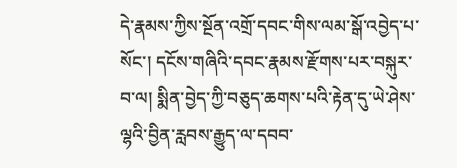དེ་རྣམས་ཀྱིས་སྔོན་འགྲོ་དབང་གིས་ལམ་སྒོ་འབྱེད་པ་སོང་། དངོས་གཞིའི་དབང་རྣམས་རྫོགས་པར་བསྐུར་བ་ལ། སྨིན་བྱེད་ཀྱི་བཅུད་ཆགས་པའི་རྟེན་དུ་ཡེ་ཤེས་ལྷའི་བྱིན་རླབས་རྒྱུད་ལ་དབབ་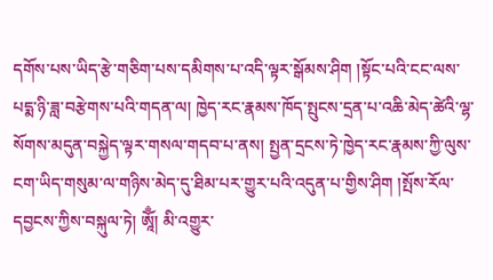དགོས་པས་ཡིད་རྩེ་གཅིག་པས་དམིགས་པ་འདི་ལྟར་སྒོམས་ཤིག །སྟོང་པའི་ངང་ལས་པདྨ་ཉི་ཟླ་བརྩེགས་པའི་གདན་ལ། ཁྱེད་རང་རྣམས་ཁོད་སྤུངས་དྲན་པ་འཆི་མེད་ཚེའི་ལྷ་སོགས་མདུན་བསྐྱེད་ལྟར་གསལ་གདབ་པ་ནས། སྤྱན་དྲངས་ཏེ་ཁྱེད་རང་རྣམས་ཀྱི་ལུས་ངག་ཡིད་གསུམ་ལ་གཉིས་མེད་དུ་ཐིམ་པར་གྱུར་པའི་འདུན་པ་གྱིས་ཤིག །སྤོས་རོལ་དབྱངས་ཀྱིས་བསྐུལ་ཏེ། ཨཱོྃ། མི་འགྱུར་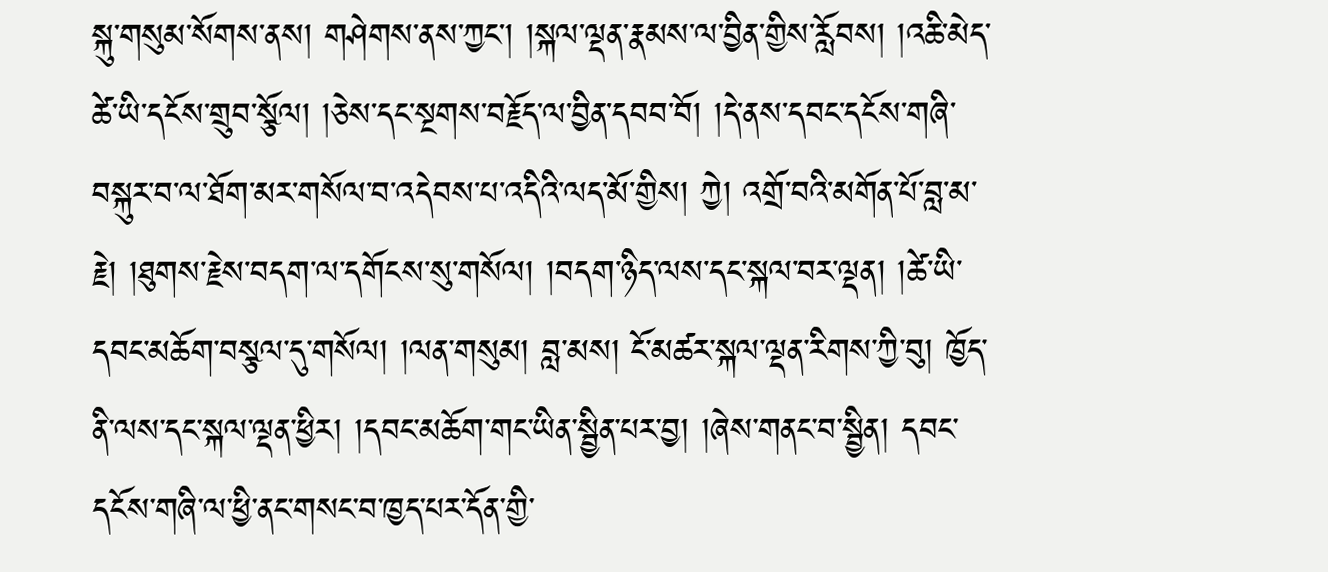སྐུ་གསུམ་སོགས་ནས། གཤེགས་ནས་ཀྱང་། །སྐལ་ལྡན་རྣམས་ལ་བྱིན་གྱིས་རློབས། །འཆི་མེད་ཚེ་ཡི་དངོས་གྲུབ་སྩོལ། །ཅེས་དང་སྔགས་བརྗོད་ལ་བྱིན་དབབ་བོ། །དེ་ནས་དབང་དངོས་གཞི་བསྐུར་བ་ལ་ཐོག་མར་གསོལ་བ་འདེབས་པ་འདིའི་ལད་མོ་གྱིས། ཀྱེ། འགྲོ་བའི་མགོན་པོ་བླ་མ་རྗེ། །ཐུགས་རྗེས་བདག་ལ་དགོངས་སུ་གསོལ། །བདག་ཉིད་ལས་དང་སྐལ་བར་ལྡན། །ཚེ་ཡི་དབང་མཆོག་བསྩལ་དུ་གསོལ། །ལན་གསུམ། བླ་མས། ངོ་མཚར་སྐལ་ལྡན་རིགས་ཀྱི་བུ། ཁྱོད་ནི་ལས་དང་སྐལ་ལྡན་ཕྱིར། །དབང་མཆོག་གང་ཡིན་སྦྱིན་པར་བྱ། །ཞེས་གནང་བ་སྦྱིན། དབང་དངོས་གཞི་ལ་ཕྱི་ནང་གསང་བ་ཁྱད་པར་དོན་གྱི་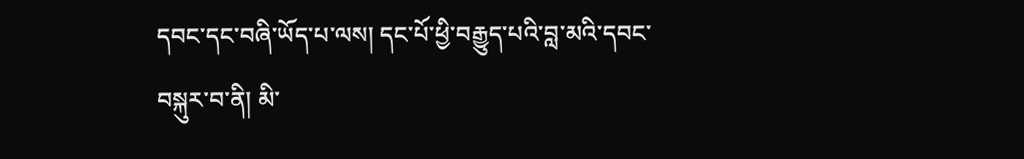དབང་དང་བཞི་ཡོད་པ་ལས། དང་པོ་ཕྱི་བརྒྱུད་པའི་བླ་མའི་དབང་བསྐུར་བ་ནི། མི་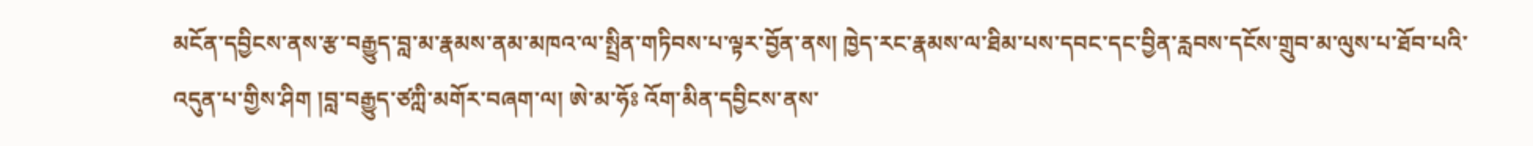མངོན་དབྱིངས་ནས་རྩ་བརྒྱུད་བླ་མ་རྣམས་ནམ་མཁའ་ལ་སྤྲིན་གཏིབས་པ་ལྟར་བྱོན་ནས། ཁྱེད་རང་རྣམས་ལ་ཐིམ་པས་དབང་དང་བྱིན་རླབས་དངོས་གྲུབ་མ་ལུས་པ་ཐོབ་པའི་འདུན་པ་གྱིས་ཤིག །བླ་བརྒྱུད་ཙཀླི་མགོར་བཞག་ལ། ཨེ་མ་ཧོཿ འོག་མིན་དབྱིངས་ནས་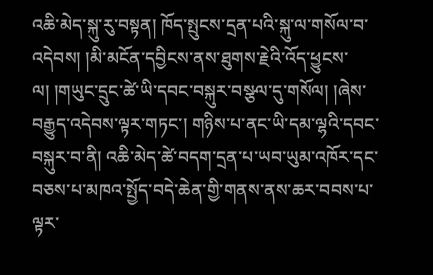འཆི་མེད་སྐུ་རུ་བསྟན། ཁོད་སྤུངས་དྲན་པའི་སྐུ་ལ་གསོལ་བ་འདེབས། །མི་མངོན་དབྱིངས་ནས་ཐུགས་རྗེའི་འོད་ཕྱུངས་ལ། །གཡུང་དྲུང་ཚེ་ཡི་དབང་བསྐུར་བསྩལ་དུ་གསོལ། །ཞེས་བརྒྱུད་འདེབས་ལྟར་གཏང་། གཉིས་པ་ནང་ཡི་དམ་ལྷའི་དབང་བསྐུར་བ་ནི། འཆི་མེད་ཚེ་བདག་དྲན་པ་ཡབ་ཡུམ་འཁོར་དང་བཅས་པ་མཁའ་སྤྱོད་བདེ་ཆེན་གྱི་གནས་ནས་ཆར་བབས་པ་ལྟར་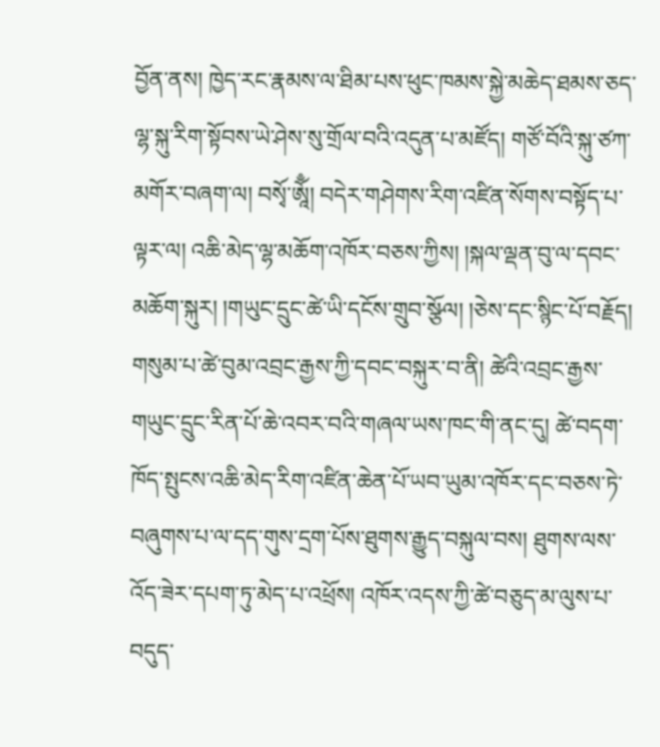བྱོན་ནས། ཁྱེད་རང་རྣམས་ལ་ཐིམ་པས་ཕུང་ཁམས་སྐྱེ་མཆེད་ཐམས་ཅད་ལྷ་སྐུ་རིག་སྟོབས་ཡེ་ཤེས་སུ་གྲོལ་བའི་འདུན་པ་མཛོད། གཙོ་བོའི་སྐུ་ཙཀ་མགོར་བཞག་ལ། བསྭོ་ཨཱོྃ། བདེར་གཤེགས་རིག་འཛིན་སོགས་བསྟོད་པ་ལྟར་ལ། འཆི་མེད་ལྷ་མཆོག་འཁོར་བཅས་ཀྱིས། །སྐལ་ལྡན་བུ་ལ་དབང་མཆོག་སྐུར། །གཡུང་དྲུང་ཚེ་ཡི་དངོས་གྲུབ་སྩོལ། །ཅེས་དང་སྙིང་པོ་བརྗོད། གསུམ་པ་ཚེ་བུམ་འབྲང་རྒྱས་ཀྱི་དབང་བསྐུར་བ་ནི། ཚེའི་འབྲང་རྒྱས་གཡུང་དྲུང་རིན་པོ་ཆེ་འབར་བའི་གཞལ་ཡས་ཁང་གི་ནང་དུ། ཚེ་བདག་ཁོད་སྤུངས་འཆི་མེད་རིག་འཛིན་ཆེན་པོ་ཡབ་ཡུམ་འཁོར་དང་བཅས་ཏེ་བཞུགས་པ་ལ་དད་གུས་དྲག་པོས་ཐུགས་རྒྱུད་བསྐུལ་བས། ཐུགས་ལས་འོད་ཟེར་དཔག་ཏུ་མེད་པ་འཕྲོས། འཁོར་འདས་ཀྱི་ཚེ་བཅུད་མ་ལུས་པ་བདུད་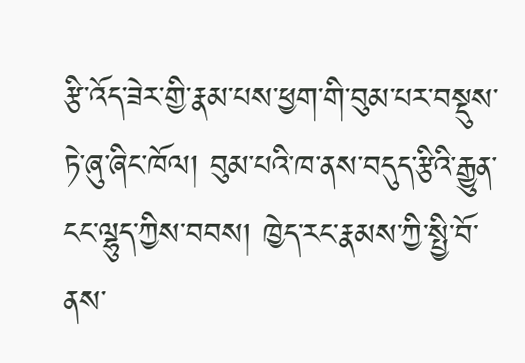རྩི་འོད་ཟེར་གྱི་རྣམ་པས་ཕྱག་གི་བུམ་པར་བསྡུས་ཏེ་ཞུ་ཞིང་ཁོལ། བུམ་པའི་ཁ་ནས་བདུད་རྩིའི་རྒྱུན་ངང་ལྷུད་ཀྱིས་བབས། ཁྱེད་རང་རྣམས་ཀྱི་སྤྱི་བོ་ནས་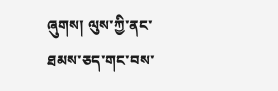ཞུགས། ལུས་ཀྱི་ནང་ཐམས་ཅད་གང་བས་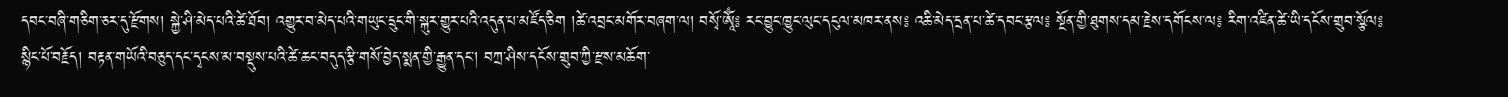དབང་བཞི་གཅིག་ཅར་དུ་རྫོགས། སྐྱེ་ཤི་མེད་པའི་ཚེ་ཐོབ། འགྱུར་བ་མེད་པའི་གཡུང་དྲུང་གི་སྐུར་གྱུར་པའི་འདུན་པ་མཛོད་ཅིག །ཚེ་འབྲང་མགོར་བཞག་ལ། བསྭོ་ཨཱོྃ༔ རང་བྱུང་ཁྱུང་ལུང་དངུལ་མཁར་ནས༔ འཆི་མེད་དྲན་པ་ཚེ་དབང་རྩལ༔ སྔོན་གྱི་ཐུགས་དམ་རྗེས་དགོངས་ལ༔ རིག་འཛིན་ཚེ་ཡི་དངོས་གྲུབ་སྩོལ༔ སྙིང་པོ་བརྗོད། བརྟན་གཡོའི་བཅུད་དང་དྭངས་མ་བསྡུས་པའི་ཚེ་ཆང་བདུད་རྩི་གསོ་བྱེད་སྨན་གྱི་རྒྱུན་དང་། བཀྲ་ཤིས་དངོས་གྲུབ་ཀྱི་རྫས་མཆོག་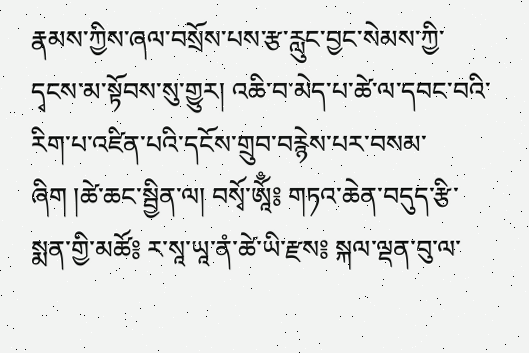རྣམས་ཀྱིས་ཞལ་བསྲོས་པས་རྩ་རླུང་བྱང་སེམས་ཀྱི་དྭངས་མ་སྟོབས་སུ་གྱུར། འཆི་བ་མེད་པ་ཚེ་ལ་དབང་བའི་རིག་པ་འཛིན་པའི་དངོས་གྲུབ་བརྙེས་པར་བསམ་ཞིག །ཚེ་ཆང་སྦྱིན་ལ། བསྭོ་ཨཱོྃ༔ གཏའ་ཆེན་བདུད་རྩི་སྨན་གྱི་མཚོ༔ ར་སཱ་ཡཱ་ནཾ་ཚེ་ཡི་རྫས༔ སྐལ་ལྡན་བུ་ལ་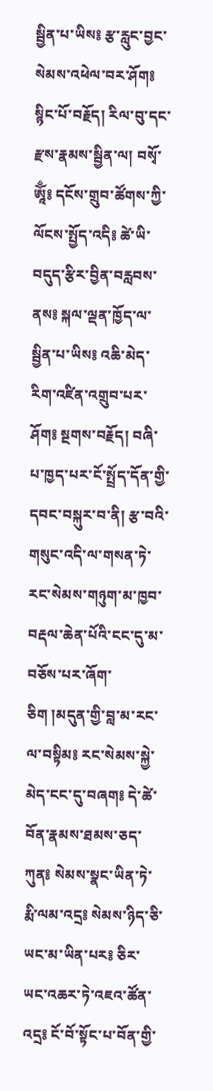སྦྱིན་པ་ཡིས༔ རྩ་རླུང་བྱང་སེམས་འཕེལ་བར་ཤོག༔ སྙིང་པོ་བརྗོད། རིལ་བུ་དང་རྫས་རྣམས་སྦྱིན་ལ། བསྭོ་ཨཱོྃ༔ དངོས་གྲུབ་ཚོགས་ཀྱི་ལོངས་སྤྱོད་འདི༔ ཚེ་ཡི་བདུད་རྩིར་བྱིན་བརླབས་ནས༔ སྐལ་ལྡན་ཁྱོད་ལ་སྦྱིན་པ་ཡིས༔ འཆི་མེད་རིག་འཛིན་འགྲུབ་པར་ཤོག༔ སྔགས་བརྗོད། བཞི་པ་ཁྱད་པར་ངོ་སྤྲོད་དོན་གྱི་དབང་བསྐུར་བ་ནི། རྩ་བའི་གསུང་འདི་ལ་གསན་ཏེ་རང་སེམས་གཉུག་མ་ཁྱབ་བརྡལ་ཆེན་པོའི་ངང་དུ་མ་བཅོས་པར་ཞོག་ཅིག །མདུན་གྱི་བླ་མ་རང་ལ་བསྟིམ༔ རང་སེམས་སྐྱེ་མེད་ངང་དུ་བཞག༔ དེ་ཚེ་བོན་རྣམས་ཐམས་ཅད་ཀུན༔ སེམས་སྣང་ཡིན་ཏེ་རྨི་ལམ་འདྲ༔ སེམས་ཉིད་ཅི་ཡང་མ་ཡིན་པར༔ ཅིར་ཡང་འཆར་ཏེ་འཇའ་ཚོན་འདྲ༔ ངོ་བོ་སྟོང་པ་བོན་གྱི་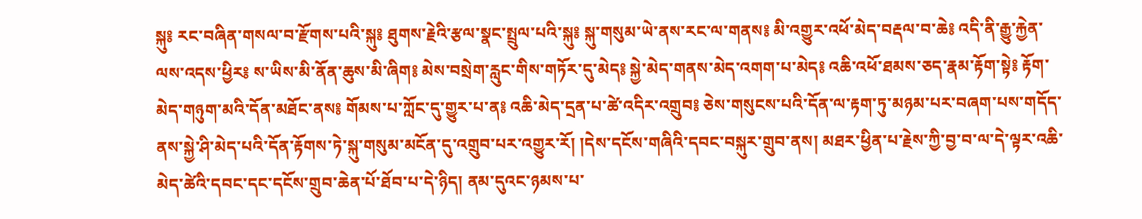སྐུ༔ རང་བཞིན་གསལ་བ་རྫོགས་པའི་སྐུ༔ ཐུགས་རྗེའི་རྩལ་སྣང་སྤྲུལ་པའི་སྐུ༔ སྐུ་གསུམ་ཡེ་ནས་རང་ལ་གནས༔ མི་འགྱུར་འཕོ་མེད་བརྡལ་བ་ཆེ༔ འདི་ནི་རྒྱུ་རྐྱེན་ལས་འདས་ཕྱིར༔ ས་ཡིས་མི་ནོན་ཆུས་མི་ཞིག༔ མེས་བསྲེག་རླུང་གིས་གཏོར་དུ་མེད༔ སྐྱེ་མེད་གནས་མེད་འགག་པ་མེད༔ འཆི་འཕོ་ཐམས་ཅད་རྣམ་རྟོག་སྟེ༔ རྟོག་མེད་གཉུག་མའི་དོན་མཐོང་ནས༔ གོམས་པ་ཀློང་དུ་གྱུར་པ་ན༔ འཆི་མེད་དྲན་པ་ཚེ་འདིར་འགྲུབ༔ ཅེས་གསུངས་པའི་དོན་ལ་རྟག་ཏུ་མཉམ་པར་བཞག་པས་གདོད་ནས་སྐྱེ་ཤི་མེད་པའི་དོན་རྟོགས་ཏེ་སྐུ་གསུམ་མངོན་དུ་འགྲུབ་པར་འགྱུར་རོ། །དེས་དངོས་གཞིའི་དབང་བསྐུར་གྲུབ་ནས། མཐར་ཕྱིན་པ་རྗེས་ཀྱི་བྱ་བ་ལ་དེ་ལྟར་འཆི་མེད་ཚེའི་དབང་དང་དངོས་གྲུབ་ཆེན་པོ་ཐོབ་པ་དེ་ཉིད། ནམ་དུའང་ཉམས་པ་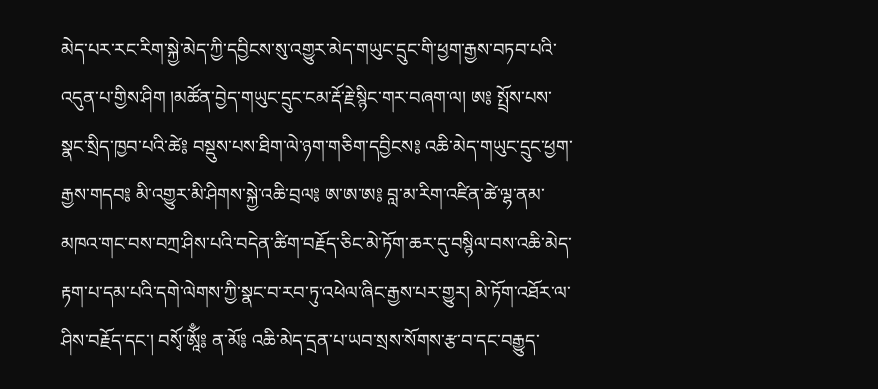མེད་པར་རང་རིག་སྐྱེ་མེད་ཀྱི་དབྱིངས་སུ་འགྱུར་མེད་གཡུང་དྲུང་གི་ཕྱག་རྒྱས་བཏབ་པའི་འདུན་པ་གྱིས་ཤིག །མཚོན་བྱེད་གཡུང་དྲུང་ངམ་རྡོ་རྗེ་སྙིང་གར་བཞག་ལ། ཨ༔ སྤྲོས་པས་སྣང་སྲིད་ཁྱབ་པའི་ཚེ༔ བསྡུས་པས་ཐིག་ལེ་ཉག་གཅིག་དབྱིངས༔ འཆི་མེད་གཡུང་དྲུང་ཕྱག་རྒྱས་གདབ༔ མི་འགྱུར་མི་ཤིགས་སྐྱེ་འཆི་བྲལ༔ ཨ་ཨ་ཨ༔ བླ་མ་རིག་འཛིན་ཚེ་ལྷ་ནམ་མཁའ་གང་བས་བཀྲ་ཤིས་པའི་བདེན་ཚིག་བརྗོད་ཅིང་མེ་ཏོག་ཆར་དུ་བསྙིལ་བས་འཆི་མེད་རྟག་པ་དམ་པའི་དགེ་ལེགས་ཀྱི་སྣང་བ་རབ་ཏུ་འཕེལ་ཞིང་རྒྱས་པར་གྱུར། མེ་ཏོག་འཐོར་ལ་ཤིས་བརྗོད་དང་། བསྭོ་ཨཱོྃ༔ ན་མོ༔ འཆི་མེད་དྲན་པ་ཡབ་སྲས་སོགས་རྩ་བ་དང་བརྒྱུད་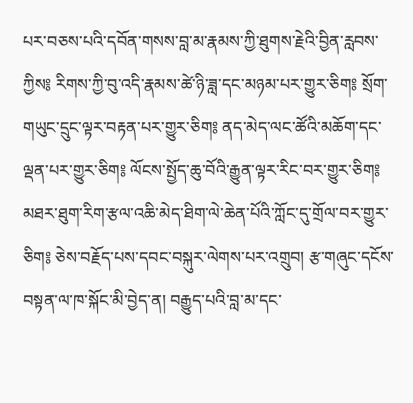པར་བཅས་པའི་དབོན་གསས་བླ་མ་རྣམས་ཀྱི་ཐུགས་རྗེའི་བྱིན་རླབས་ཀྱིས༔ རིགས་ཀྱི་བུ་འདི་རྣམས་ཚེ་ཉི་ཟླ་དང་མཉམ་པར་གྱུར་ཅིག༔ སྲོག་གཡུང་དྲུང་ལྟར་བརྟན་པར་གྱུར་ཅིག༔ ནད་མེད་ལང་ཚོའི་མཆོག་དང་ལྡན་པར་གྱུར་ཅིག༔ ལོངས་སྤྱོད་ཆུ་བོའི་རྒྱུན་ལྟར་རིང་བར་གྱུར་ཅིག༔ མཐར་ཐུག་རིག་རྩལ་འཆི་མེད་ཐིག་ལེ་ཆེན་པོའི་ཀློང་དུ་གྲོལ་བར་གྱུར་ཅིག༔ ཅེས་བརྗོད་པས་དབང་བསྐུར་ལེགས་པར་འགྲུབ། རྩ་གཞུང་དངོས་བསྟན་ལ་ཁ་སྐོང་མི་བྱེད་ན། བརྒྱུད་པའི་བླ་མ་དང་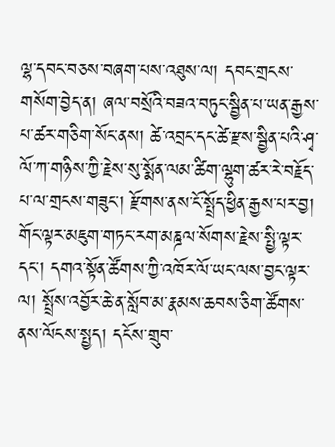ལྷ་དབང་བཅས་བཞག་པས་འཐུས་ལ། དབང་གྲངས་གསོག་བྱེད་ན། ཞལ་བསྲོའི་བཟའ་བཏུང་སྦྱིན་པ་ཡན་རྒྱས་པ་ཚར་གཅིག་སོང་ནས། ཚེ་འབྲང་དང་ཚེ་རྫས་སྦྱིན་པའི་ཤྭ་ལོ་ཀ་གཉིས་ཀྱི་རྗེས་སུ་སྨོན་ལམ་ཚིག་ལྷུག་ཚར་རེ་བརྗོད་པ་ལ་གྲངས་གཟུང་། རྫོགས་ནས་ངོ་སྤྲོད་ཕྱིན་རྒྱས་པར་བྱ། གོང་ལྟར་མཇུག་གཏང་རག་མཎྜལ་སོགས་རྗེས་སྤྱི་ལྟར་དང་། དགའ་སྟོན་ཚོགས་ཀྱི་འཁོར་ལོ་ཡང་ལས་བྱང་ལྟར་ལ། སྤྲོས་འབྱོར་ཆེ་ན་སློབ་མ་རྣམས་ཆབས་ཅིག་ཚོགས་ནས་ལོངས་སྤྱད། དངོས་གྲུབ་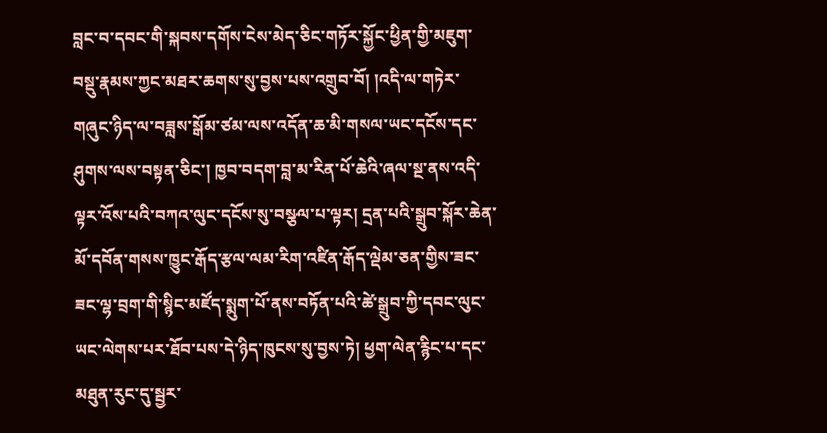བླང་བ་དབང་གི་སྐབས་དགོས་ངེས་མེད་ཅིང་གཏོར་སྐྱོང་ཕྱིན་གྱི་མཇུག་བསྡུ་རྣམས་ཀྱང་མཐར་ཆགས་སུ་བྱས་པས་འགྲུབ་བོ། །འདི་ལ་གཏེར་གཞུང་ཉིད་ལ་བཟླས་སྒོམ་ཙམ་ལས་འདོན་ཆ་མི་གསལ་ཡང་དངོས་དང་ཤུགས་ལས་བསྟན་ཅིང་། ཁྱབ་བདག་བླ་མ་རིན་པོ་ཆེའི་ཞལ་སྔ་ནས་འདི་ལྟར་འོས་པའི་བཀའ་ལུང་དངོས་སུ་བསྩལ་པ་ལྟར། དྲན་པའི་སྒྲུབ་སྐོར་ཆེན་མོ་དབོན་གསས་ཁྱུང་རྒོད་རྩལ་ལམ་རིག་འཛིན་རྒོད་ལྡེམ་ཅན་གྱིས་ཟང་ཟང་ལྷ་བྲག་གི་སྙིང་མཛོད་སྨུག་པོ་ནས་བཏོན་པའི་ཚེ་སྒྲུབ་ཀྱི་དབང་ལུང་ཡང་ལེགས་པར་ཐོབ་པས་དེ་ཉིད་ཁུངས་སུ་བྱས་ཏེ། ཕྱག་ལེན་རྙིང་པ་དང་མཐུན་རུང་དུ་སྦྱར་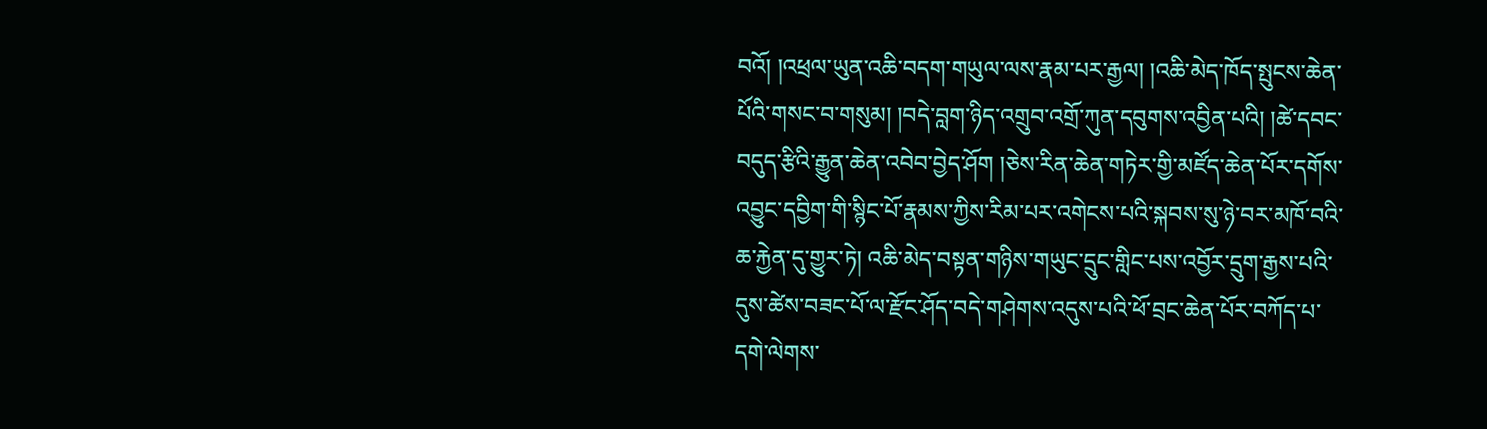བའོ། །འཕྲལ་ཡུན་འཆི་བདག་གཡུལ་ལས་རྣམ་པར་རྒྱལ། །འཆི་མེད་ཁོད་སྤུངས་ཆེན་པོའི་གསང་བ་གསུམ། །བདེ་བླག་ཉིད་འགྲུབ་འགྲོ་ཀུན་དབུགས་འབྱིན་པའི། །ཚེ་དབང་བདུད་རྩིའི་རྒྱུན་ཆེན་འབེབ་བྱེད་ཤོག །ཅེས་རིན་ཆེན་གཏེར་གྱི་མཛོད་ཆེན་པོར་དགོས་འབྱུང་དབྱིག་གི་སྙིང་པོ་རྣམས་ཀྱིས་རིམ་པར་འགེངས་པའི་སྐབས་སུ་ཉེ་བར་མཁོ་བའི་ཆ་རྐྱེན་དུ་གྱུར་ཏེ། འཆི་མེད་བསྟན་གཉིས་གཡུང་དྲུང་གླིང་པས་འབྱོར་དྲུག་རྒྱས་པའི་དུས་ཚེས་བཟང་པོ་ལ་རྫོང་ཤོད་བདེ་གཤེགས་འདུས་པའི་ཕོ་བྲང་ཆེན་པོར་བཀོད་པ་དགེ་ལེགས་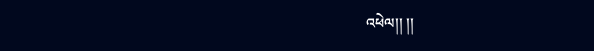འཕེལ།། །།